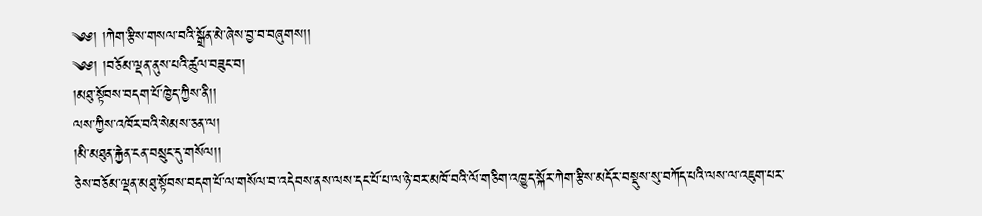༄༅། །ཀེག་རྩིས་གསལ་བའི་སྒྲོན་མེ་ཞེས་བྱ་བ་བཞུགས།།
༄༅། །བཅོམ་ལྡན་ནུས་པའི་ཚུལ་བཟུང་བ།
།མཐུ་སྟོབས་བདག་པོ་ཁྱེད་ཀྱིས་ནི།།
ལས་ཀྱིས་འཁོར་བའི་སེམས་ཅན་ལ།
།མི་མཐུན་རྐྱེན་ངན་བསྲུང་དུ་གསོལ།།
ཅེས་བཅོམ་ལྡན་མཐུ་སྟོབས་བདག་པོ་ལ་གསོལ་བ་འདེབས་ནས་ལས་དང་པོ་པ་ལ་ཉེ་བར་མཁོ་བའི་ལོ་གཅིག་འཁྱུད་སྐོར་ཀེག་རྩིས་མདོར་བསྡུས་སུ་བཀོད་པའི་ལས་ལ་འཇུག་པར་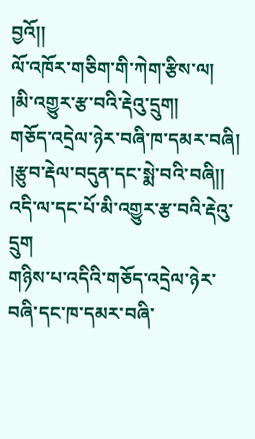བྱའོ།།
ལོ་འཁོར་གཅིག་གི་ཀེག་རྩིས་ལ།
།མི་འགྱུར་རྩ་བའི་རྡེའུ་དྲུག།
གཅོད་འདྲེལ་ཉེར་བཞི་ཁ་དམར་བཞི།
།རྩུབ་རྡེལ་བདུན་དང་སྨེ་བའི་བཞི།།
འདི་ལ་དང་པོ་མི་འགྱུར་རྩ་བའི་རྡེའུ་དྲུག
གཉིས་པ་འདིའི་གཅོད་འདྲེལ་ཉེར་བཞི་དང་ཁ་དམར་བཞི་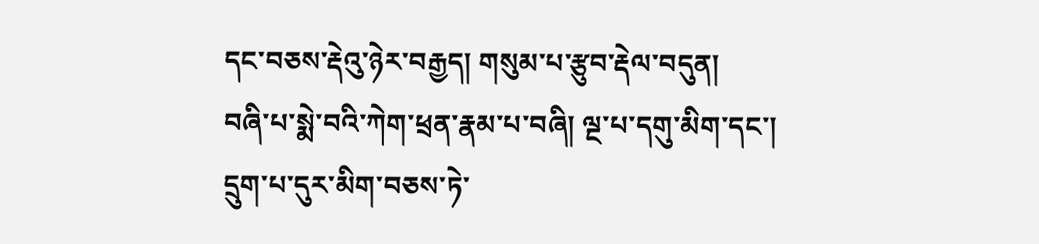དང་བཅས་རྡེའུ་ཉེར་བརྒྱད། གསུམ་པ་རྩུབ་རྡེལ་བདུན།
བཞི་པ་སྨེ་བའི་ཀེག་ཕྲན་རྣམ་པ་བཞི། ལྔ་པ་དགུ་མིག་དང་། དྲུག་པ་དུར་མིག་བཅས་ཏེ་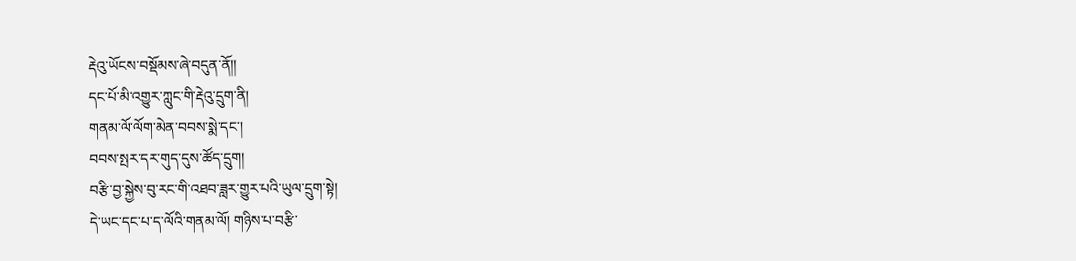རྡེའུ་ཡོངས་བསྡོམས་ཞེ་བདུན་ནོ།།
དང་པོ་མི་འགྱུར་ཀླུང་གི་རྡེའུ་དྲུག་ནི།
གནམ་ལོ་ལོག་མེན་བབས་སྨེ་དང་།
བབས་སྤར་དར་གུད་དུས་ཚོད་དྲུག།
བརྩི་བྱ་སྐྱེས་བུ་རང་གི་འཐབ་ཟླར་གྱུར་པའི་ཡུལ་དྲུག་སྟེ།
དེ་ཡང་དང་པ་ད་ལོའི་གནམ་ལོ། གཉིས་པ་བརྩི་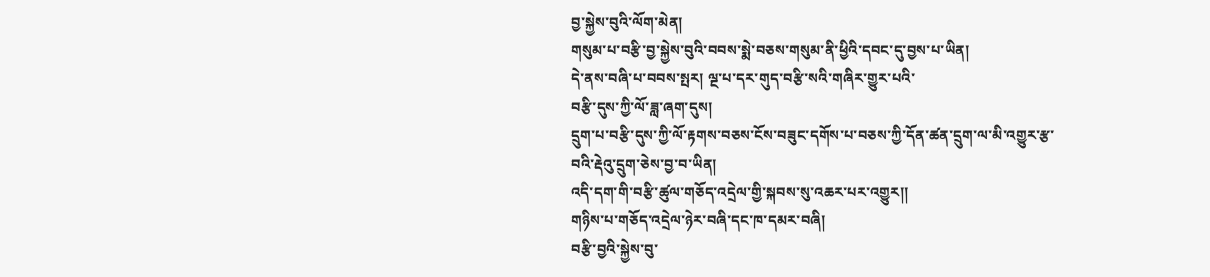བྱ་སྐྱེས་བུའི་ལོག་མེན།
གསུམ་པ་བརྩི་བྱ་སྐྱེས་བུའི་བབས་སྨེ་བཅས་གསུམ་ནི་ཕྱིའི་དབང་དུ་བྱས་པ་ཡིན།
དེ་ནས་བཞི་པ་བབས་སྤར། ལྔ་པ་དར་གུད་བརྩི་སའི་གཞིར་གྱུར་པའི་
བརྩི་དུས་ཀྱི་ལོ་ཟླ་ཞག་དུས།
དྲུག་པ་བརྩི་དུས་ཀྱི་ལོ་རྟགས་བཅས་ངོས་བཟུང་དགོས་པ་བཅས་ཀྱི་དོན་ཚན་དྲུག་ལ་མི་འགྱུར་རྩ་བའི་རྡེའུ་དྲུག་ཅེས་བྱ་བ་ཡིན།
འདི་དག་གི་བརྩི་ཚུལ་གཅོད་འདྲེལ་གྱི་སྐབས་སུ་འཆར་པར་འགྱུར།།
གཉིས་པ་གཅོད་འདྲེལ་ཉེར་བཞི་དང་ཁ་དམར་བཞི།
བརྩི་བྱའི་སྐྱེས་བུ་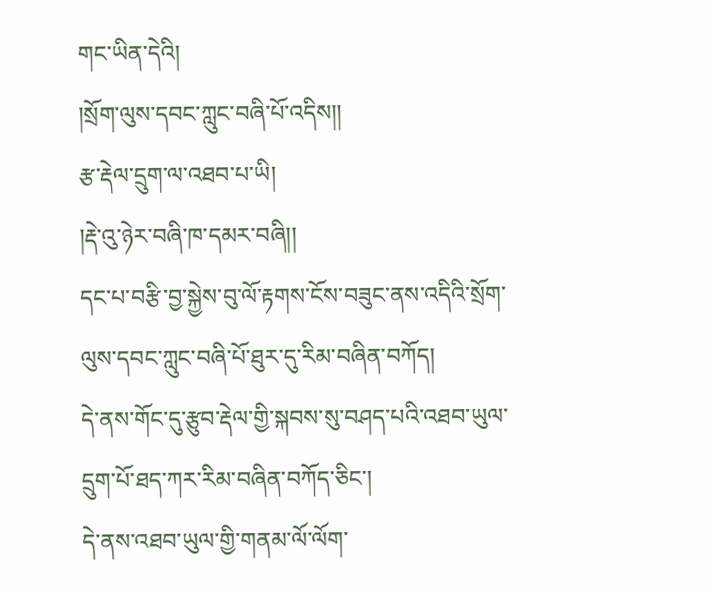གང་ཡིན་དེའི།
།སྲོག་ལུས་དབང་ཀླུང་བཞི་པོ་འདིས།།
རྩ་རྡེལ་དྲུག་ལ་འཐབ་པ་ཡི།
།རྡེ་འུ་ཉེར་བཞི་ཁ་དམར་བཞི།།
དང་པ་བརྩི་བྱ་སྐྱེས་བུ་ལོ་རྟགས་ངོས་བཟུང་ནས་འདིའི་སྲོག་ལུས་དབང་ཀླུང་བཞི་པོ་ཐུར་དུ་རིམ་བཞིན་བཀོད།
དེ་ནས་གོང་དུ་རྩུབ་རྡེལ་གྱི་སྐབས་སུ་བཤད་པའི་འཐབ་ཡུལ་དྲུག་པོ་ཐད་ཀར་རིམ་བཞིན་བཀོད་ཅིང་།
དེ་ནས་འཐབ་ཡུལ་གྱི་གནམ་ལོ་ལོག་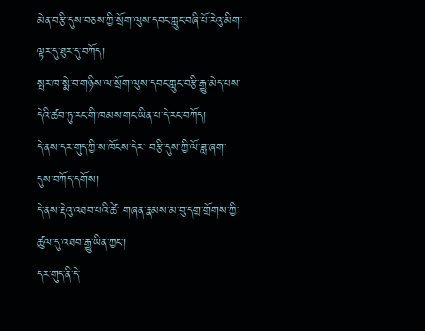མེན་བརྩི་དུས་བཅས་ཀྱི་སྲོག་ལུས་དབང་ཀླུང་བཞི་པོ་རེའུ་མིག་ལྟར་དུ་ཐུར་དུ་བཀོད།
སྤར་ཁ་སྨེ་བ་གཉིས་ལ་སྲོག་ལུས་དབང་ཀླུང་བརྩི་རྒྱུ་མེད་པས་དེའི་ཚབ་ཏུ་རང་གི་ཁམས་གང་ཡིན་པ་དེ་རང་བཀོད།
དེ་ནས་དར་གུད་ཀྱི་ས་ཁོངས་དེར་ བརྩི་དུས་ཀྱི་ལོ་ཟླ་ཞག་དུས་བཀོད་དགོས།
དེ་ནས་རྡེའུ་འཐབ་པའི་ཚེ་ གཞན་རྣམས་མ་བུ་དགྲ་གྲོགས་ཀྱི་ཚུལ་དུ་འཐབ་རྒྱུ་ཡིན་ཀྱང་།
དར་གུད་ནི་དེ་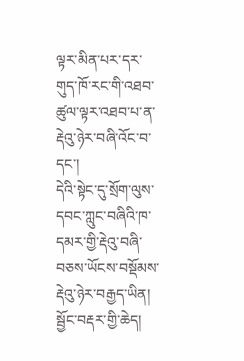ལྟར་མིན་པར་དར་གུད་ཁོ་རང་གི་འཐབ་ཚུལ་ལྟར་འཐབ་པ་ན་རྡེའུ་ཉེར་བཞི་འོང་བ་དང་།
དེའི་སྟེང་དུ་སྲོག་ལུས་དབང་ཀླུང་བཞིའི་ཁ་དམར་གྱི་རྡེའུ་བཞི་བཅས་ཡོངས་བསྡོམས་རྡེའུ་ཉེར་བརྒྱད་ཡིན།
སྦྱོང་བརྡར་གྱི་ཆེད།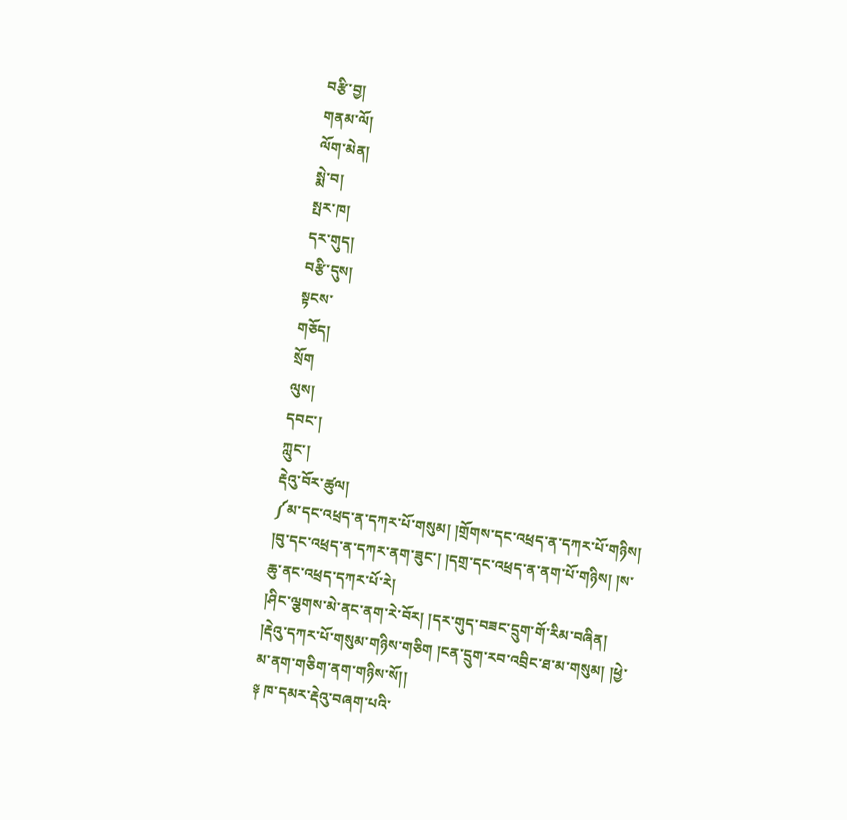བརྩི་བྱ།
གནམ་ལོ།
ལོག་མེན།
སྨེ་བ།
སྤར་ཁ།
དར་གུད།
བརྩི་དུས།
སྟངས་
གཅོད།
སྲོག
ལུས།
དབང་།
ཀླུང་།
རྡེའུ་བོར་ཚུལ།
༼མ་དང་འཕྲད་ན་དཀར་པོ་གསུམ། །གྲོགས་དང་འཕྲད་ན་དཀར་པོ་གཉིས།
།བུ་དང་འཕྲད་ན་དཀར་ནག་ཟུང་། །དགྲ་དང་འཕྲད་ན་ནག་པོ་གཉིས། །ས་ཆུ་ནང་འཕྲད་དཀར་པོ་རེ།
།ཤིང་ལྕགས་མེ་ནང་ནག་རེ་བོར། །དར་གུད་བཟང་དྲུག་གོ་རིམ་བཞིན།
།རྡེའུ་དཀར་པོ་གསུམ་གཉིས་གཅིག །ངན་དྲུག་རབ་འབྲིང་ཐ་མ་གསུམ། །ཕྱེ་མ་ནག་གཅིག་ནག་གཉིས་སོ།།
༈ ཁ་དམར་རྡེའུ་བཞག་པའི་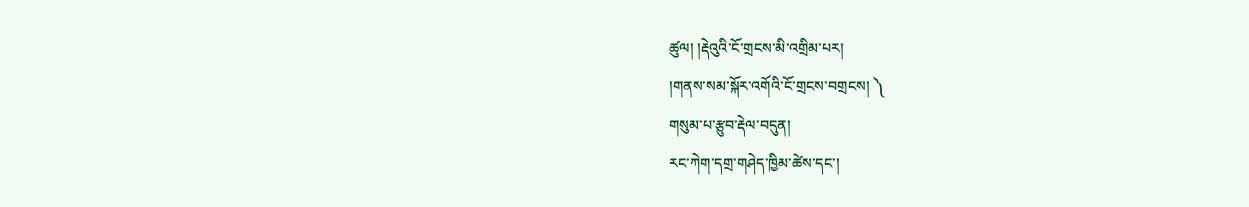ཚུལ། །རྡེའུའི་ངོ་གྲངས་མི་འགྲིམ་པར།
།གནས་སམ་སྐོར་འགོའི་ངོ་གྲངས་བགྲངས། ༽
གསུམ་པ་རྩུབ་རྡེལ་བདུན།
རང་ཀེག་དགྲ་གཤེད་ཁྱིམ་ཚེས་དང་།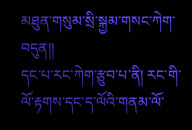མཐུན་གསུམ་སྲི་སྐྱམ་གསང་ཀེག་བདུན།།
དང་པ་རང་ཀེག་རྩུབ་པ་ནི། རང་གི་ལོ་རྟགས་དང་ད་ལོའི་གནམ་ལོ་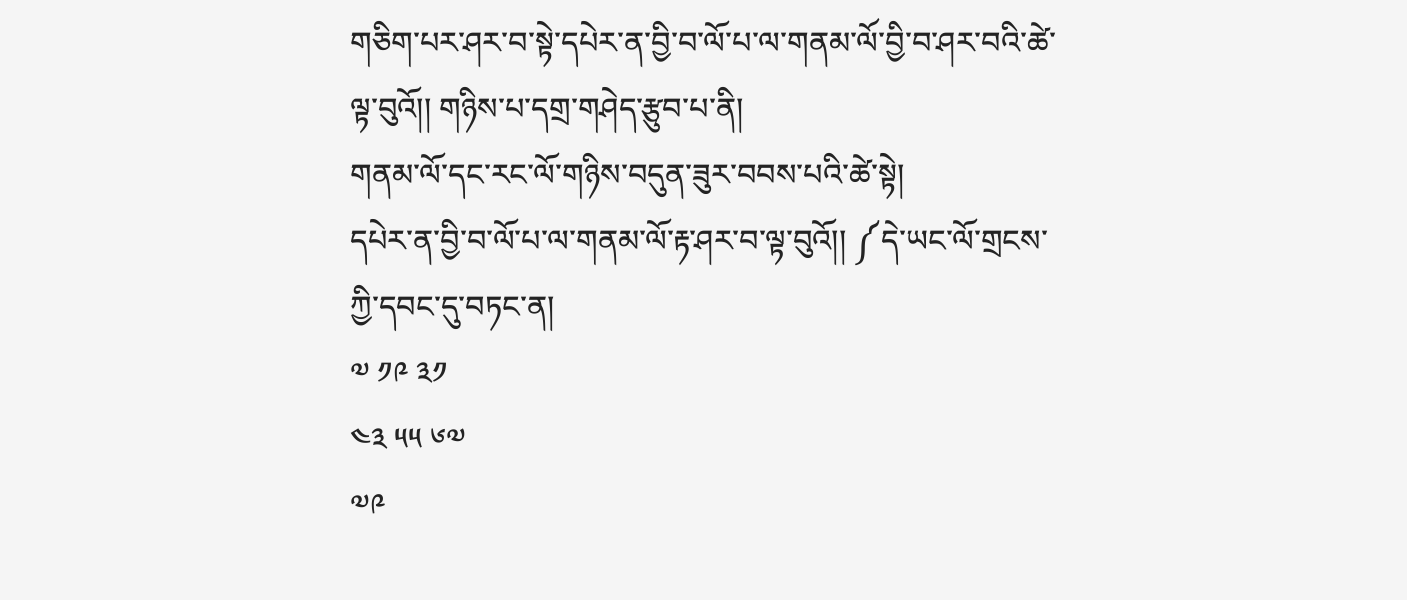གཅིག་པར་ཤར་བ་སྟེ་དཔེར་ན་བྱི་བ་ལོ་པ་ལ་གནམ་ལོ་བྱི་བ་ཤར་བའི་ཚེ་ལྟ་བུའོ།། གཉིས་པ་དགྲ་གཤེད་རྩུབ་པ་ནི།
གནམ་ལོ་དང་རང་ལོ་གཉིས་བདུན་ཟུར་བབས་པའི་ཚེ་སྟེ།
དཔེར་ན་བྱི་བ་ལོ་པ་ལ་གནམ་ལོ་རྟ་ཤར་བ་ལྟ་བུའོ།། ༼དེ་ཡང་ལོ་གྲངས་ཀྱི་དབང་དུ་བཏང་ན།
༧ ༡༩ ༣༡
༤༣ ༥༥ ༦༧
༧༩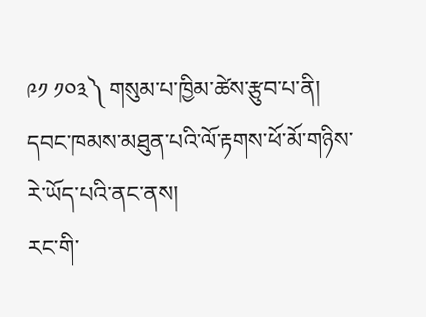༩༡ ༡༠༣༽ གསུམ་པ་ཁྱིམ་ཚེས་རྩུབ་པ་ནི། དབང་ཁམས་མཐུན་པའི་ལོ་རྟགས་ཕོ་མོ་གཉིས་རེ་ཡོད་པའི་ནང་ནས།
རང་གི་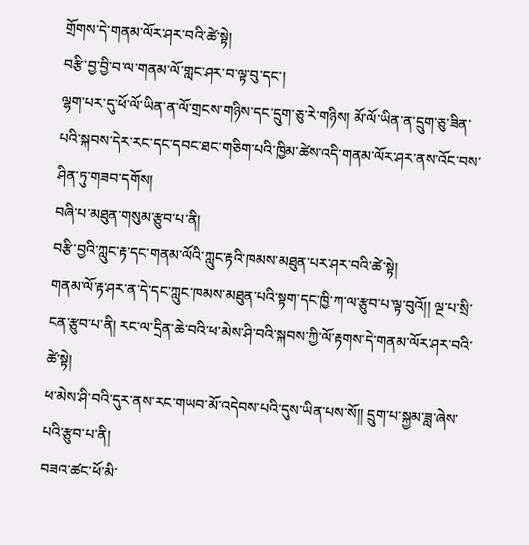གྲོགས་དེ་གནམ་ལོར་ཤར་བའི་ཚེ་སྟེ།
བརྩི་བྱ་བྱི་བ་ལ་གནམ་ལོ་གླང་ཤར་བ་ལྟ་བུ་དང་།
ལྷག་པར་དུ་ཕོ་ལོ་ཡིན་ན་ལོ་གྲངས་གཉིས་དང་དྲུག་ཅུ་རེ་གཉིས། མོ་ལོ་ཡིན་ན་དྲུག་ཅུ་ཟིན་པའི་སྐབས་དེར་རང་དང་དབང་ཐང་གཅིག་པའི་ཁྱིམ་ཚེས་འདི་གནམ་ལོར་ཤར་ནས་འོང་བས་ཤིན་ཏུ་གཟབ་དགོས།
བཞི་པ་མཐུན་གསུམ་རྩུབ་པ་ནི།
བརྩི་བྱའི་ཀླུང་རྟ་དང་གནམ་ལོའི་ཀླུང་རྟའི་ཁམས་མཐུན་པར་ཤར་བའི་ཚེ་སྟེ།
གནམ་ལོ་རྟ་ཤར་ན་དེ་དང་ཀླུང་ཁམས་མཐུན་པའི་སྟག་དང་ཁྱི་ཀ་ལ་རྩུབ་པ་ལྟ་བུའོ།། ལྔ་པ་སྲི་ངན་རྩུབ་པ་ནི། རང་ལ་དྲིན་ཆེ་བའི་ཕ་མེས་ཤི་བའི་སྐབས་ཀྱི་ལོ་རྟགས་དེ་གནམ་ལོར་ཤར་བའི་ཚེ་སྟེ།
ཕ་མེས་ཤི་བའི་དུར་ནས་རང་གཡབ་མོ་འདེབས་པའི་དུས་ཡིན་པས་སོ།། དྲུག་པ་སྐྱམ་ཟླ་ཞེས་པའི་རྩུབ་པ་ནི།
བཟའ་ཚང་ཕོ་མི་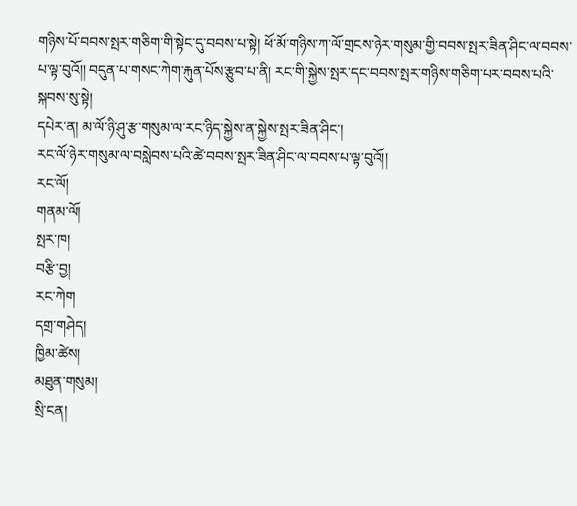གཉིས་པོ་བབས་སྤར་གཅིག་གི་སྟེང་དུ་བབས་པ་སྟེ། ཕོ་མོ་གཉིས་ཀ་ལོ་གྲངས་ཉེར་གསུམ་གྱི་བབས་སྤར་ཟིན་ཤིང་ལ་བབས་པ་ལྟ་བུའོ།། བདུན་པ་གསང་ཀེག་རྐུན་པོས་རྩུབ་པ་ནི། རང་གི་སྐྱེས་སྤར་དང་བབས་སྤར་གཉིས་གཅིག་པར་བབས་པའི་སྐབས་སུ་སྟེ།
དཔེར་ན། མ་ལོ་ཉི་ཤུ་རྩ་གསུམ་ལ་རང་ཉིད་སྐྱེས་ན་སྐྱེས་སྤར་ཟིན་ཤིང་།
རང་ལོ་ཉེར་གསུམ་ལ་བསླེབས་པའི་ཚེ་བབས་སྤར་ཟིན་ཤིང་ལ་བབས་པ་ལྟ་བུའོ།།
རང་ལོ།
གནམ་ལོ།
སྤར་ཁ།
བརྩི་བྱ།
རང་ཀེག
དགྲ་གཤེད།
ཁྱིམ་ཚེས།
མཐུན་གསུམ།
སྲི་ངན།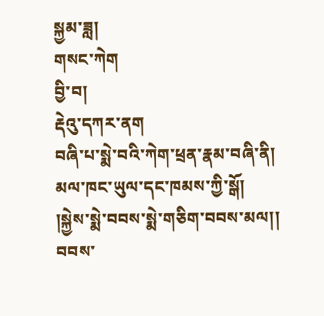སྐྱམ་ཟླ།
གསང་ཀེག
བྱི་བ།
རྡེའུ་དཀར་ནག
བཞི་པ་སྨེ་བའི་ཀེག་ཕྲན་རྣམ་བཞི་ནི།
མལ་ཁང་ཡུལ་དང་ཁམས་ཀྱི་སྒོ།
།སྐྱེས་སྨེ་བབས་སྨེ་གཅིག་བབས་མལ།།
བབས་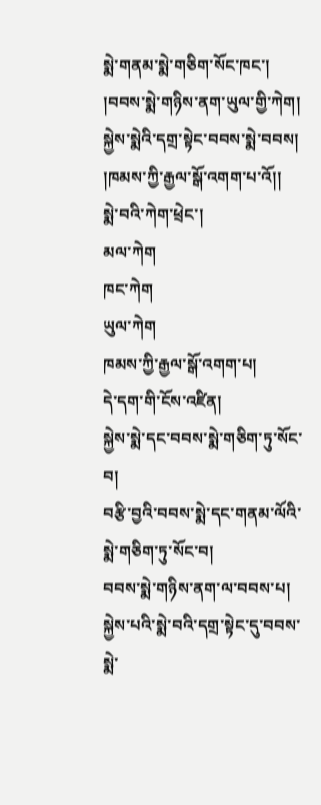སྨེ་གནམ་སྨེ་གཅིག་སོང་ཁང་།
།བབས་སྨེ་གཉིས་ནག་ཡུལ་གྱི་ཀེག།
སྐྱེས་སྨེའི་དགྲ་སྟེང་བབས་སྨེ་བབས།
།ཁམས་ཀྱི་རྒྱལ་སྒོ་འགག་པ་འོ།།
སྨེ་བའི་ཀེག་ཕྲེང་།
མལ་ཀེག
ཁང་ཀེག
ཡུལ་ཀེག
ཁམས་ཀྱི་རྒྱལ་སྒོ་འགག་པ།
དེ་དག་གི་ངོས་འཛིན།
སྐྱེས་སྨེ་དང་བབས་སྨེ་གཅིག་ཏུ་སོང་བ།
བརྩི་བྱའི་བབས་སྨེ་དང་གནམ་ལོའི་སྨེ་གཅིག་ཏུ་སོང་བ།
བབས་སྨེ་གཉིས་ནག་ལ་བབས་པ།
སྐྱེས་པའི་སྨེ་བའི་དགྲ་སྟེང་དུ་བབས་སྨེ་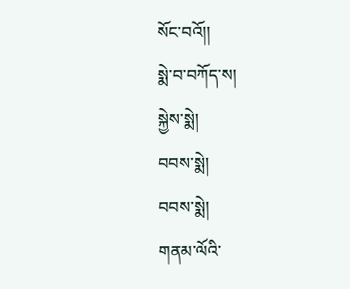སོང་བའོ།།
སྨེ་བ་བཀོད་ས།
སྐྱེས་སྨེ།
བབས་སྨེ།
བབས་སྨེ།
གནམ་ལོའི་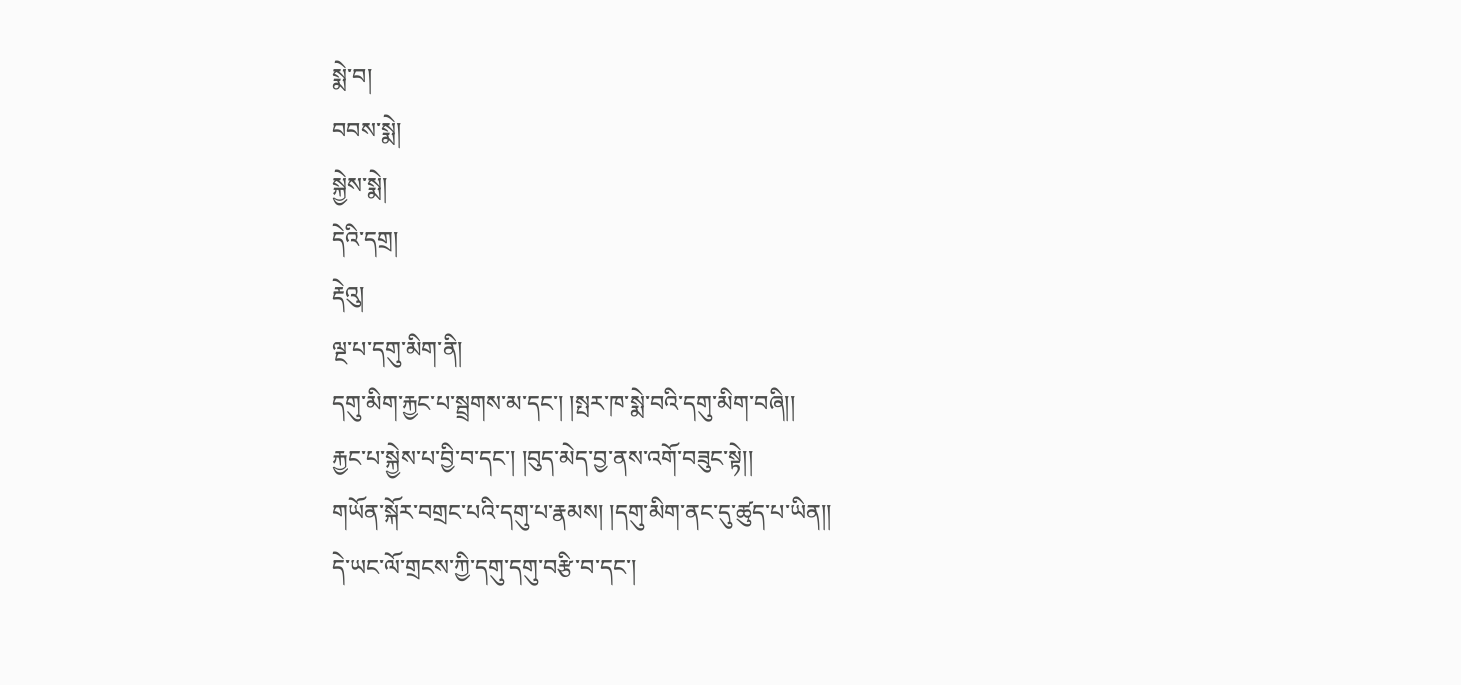སྨེ་བ།
བབས་སྨེ།
སྐྱེས་སྨེ།
དེའི་དགྲ།
རྡེའུ།
ལྔ་པ་དགུ་མིག་ནི།
དགུ་མིག་རྐྱང་པ་སྦྲགས་མ་དང་། །སྤར་ཁ་སྨེ་བའི་དགུ་མིག་བཞི།།
རྐྱང་པ་སྐྱེས་པ་བྱི་བ་དང་། །བུད་མེད་བྱ་ནས་འགོ་བཟུང་སྟེ།།
གཡོན་སྐོར་བགྲང་པའི་དགུ་པ་རྣམས། །དགུ་མིག་ནང་དུ་ཚུད་པ་ཡིན།།
དེ་ཡང་ལོ་གྲངས་ཀྱི་དགུ་དགུ་བརྩི་བ་དང་།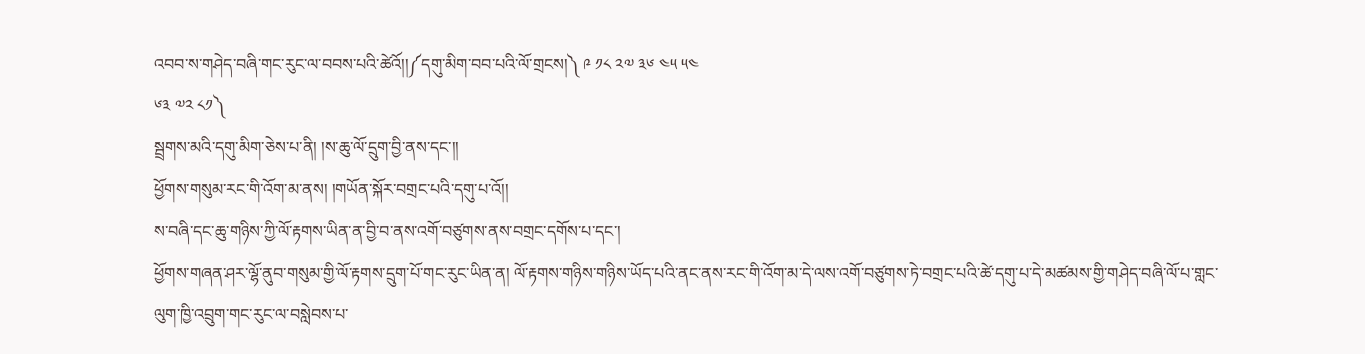འབབ་ས་གཤེད་བཞི་གང་རུང་ལ་བབས་པའི་ཚེའོ།།༼དགུ་མིག་བབ་པའི་ལོ་གྲངས།༽ ༩ ༡༨ ༢༧ ༣༦ ༤༥ ༥༤
༦༣ ༧༢ ༨༡༽
སྦྲགས་མའི་དགུ་མིག་ཅེས་པ་ནི། །ས་ཆུ་ལོ་དྲུག་བྱི་ནས་དང་།།
ཕྱོགས་གསུམ་རང་གི་འོག་མ་ནས། །གཡོན་སྐོར་བགྲང་པའི་དགུ་པ་འོ།།
ས་བཞི་དང་ཆུ་གཉིས་ཀྱི་ལོ་རྟགས་ཡིན་ན་བྱི་བ་ནས་འགོ་བཙུགས་ནས་བགྲང་དགོས་པ་དང་།
ཕྱོགས་གཞན་ཤར་ལྷོ་ནུབ་གསུམ་གྱི་ལོ་རྟགས་དྲུག་པོ་གང་རུང་ཡིན་ན། ལོ་རྟགས་གཉིས་གཉིས་ཡོད་པའི་ནང་ནས་རང་གི་འོག་མ་དེ་ལས་འགོ་བཙུགས་ཏེ་བགྲང་པའི་ཚེ་དགུ་པ་དེ་མཚམས་གྱི་གཤེད་བཞི་ལོ་པ་གླང་ལུག་ཁྱི་འབྲུག་གང་རུང་ལ་བསླེབས་པ་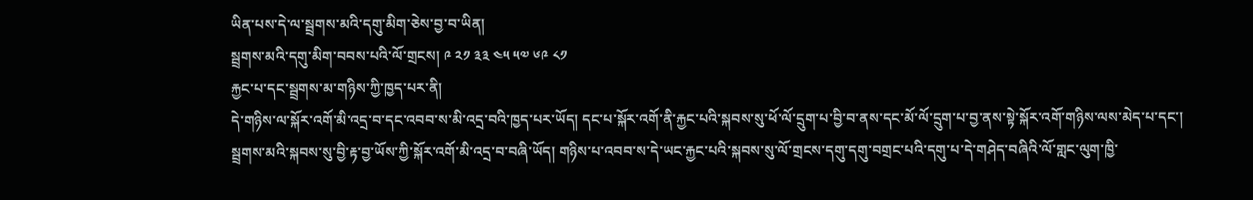ཡིན་པས་དེ་ལ་སྦྲགས་མའི་དགུ་མིག་ཅེས་བྱ་བ་ཡིན།
སྦྲགས་མའི་དགུ་མིག་བབས་པའི་ལོ་གྲངས། ༩ ༢༡ ༣༣ ༤༥ ༥༧ ༦༩ ༨༡
རྐྱང་པ་དང་སྦྲགས་མ་གཉིས་ཀྱི་ཁྱད་པར་ནི།
དེ་གཉིས་ལ་སྐོར་འགོ་མི་འདྲ་བ་དང་འབབ་ས་མི་འདྲ་བའི་ཁྱད་པར་ཡོད། དང་པ་སྐོར་འགོ་ནི་རྐྱང་པའི་སྐབས་སུ་ཕོ་ལོ་དྲུག་པ་བྱི་བ་ནས་དང་མོ་ལོ་དྲུག་པ་བྱ་ནས་སྟེ་སྐོར་འགོ་གཉིས་ལས་མེད་པ་དང་།
སྦྲགས་མའི་སྐབས་སུ་བྱི་རྟ་བྱ་ཡོས་ཀྱི་སྐོར་འགོ་མི་འདྲ་བ་བཞི་ཡོད། གཉིས་པ་འབབ་ས་དེ་ཡང་རྐྱང་པའི་སྐབས་སུ་ལོ་གྲངས་དགུ་དགུ་བགྲང་པའི་དགུ་པ་དེ་གཤེད་བཞིའི་ལོ་གླང་ལུག་ཁྱི་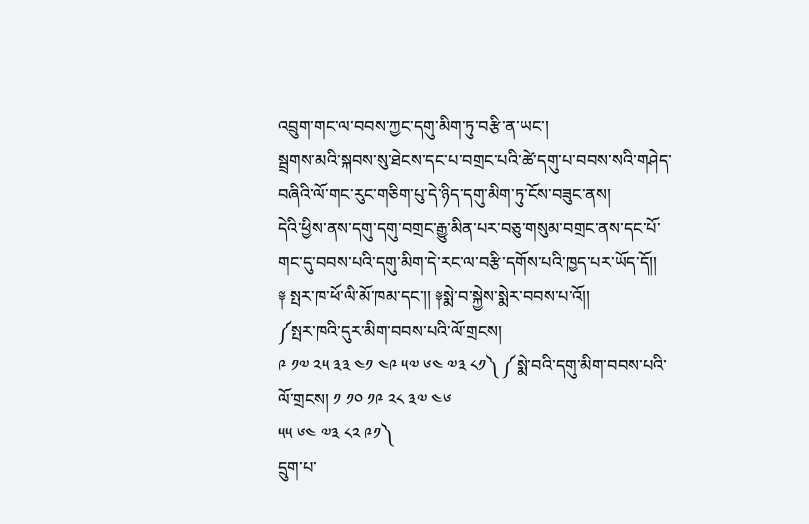འབྲུག་གང་ལ་བབས་ཀྱང་དགུ་མིག་ཏུ་བརྩི་ན་ཡང་།
སྦྲགས་མའི་སྐབས་སུ་ཐེངས་དང་པ་བགྲང་པའི་ཚེ་དགུ་པ་བབས་སའི་གཤེད་བཞིའི་ལོ་གང་རུང་གཅིག་པུ་དེ་ཉིད་དགུ་མིག་ཏུ་ངོས་བཟུང་ནས།
དེའི་ཕྱིས་ནས་དགུ་དགུ་བགྲང་རྒྱུ་མིན་པར་བཅུ་གསུམ་བགྲང་ནས་དང་པོ་གང་དུ་བབས་པའི་དགུ་མིག་དེ་རང་ལ་བརྩི་དགོས་པའི་ཁྱད་པར་ཡོད་དོ།།
༈ སྤར་ཁ་ཕོ་ལི་མོ་ཁམ་དང་།། ༈སྨེ་བ་སྐྱེས་སྨེར་བབས་པ་འོ།།
༼སྤར་ཁའི་དུར་མིག་བབས་པའི་ལོ་གྲངས།
༩ ༡༧ ༢༥ ༣༣ ༤༡ ༤༩ ༥༧ ༦༤ ༧༣ ༨༡༽ ༼སྨེ་བའི་དགུ་མིག་བབས་པའི་ལོ་གྲངས། ༡ ༡༠ ༡༩ ༢༨ ༣༧ ༤༦
༥༥ ༦༤ ༧༣ ༨༢ ༩༡༽
དྲུག་པ་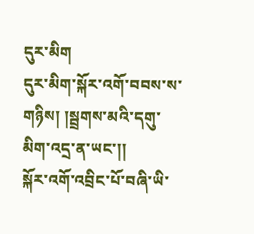དུར་མིག
དུར་མིག་སྐོར་འགོ་བབས་ས་གཉིས། །སྦྲགས་མའི་དགུ་མིག་འདྲ་ན་ཡང་།།
སྐོར་འགོ་འབྲིང་པོ་བཞི་ཡི་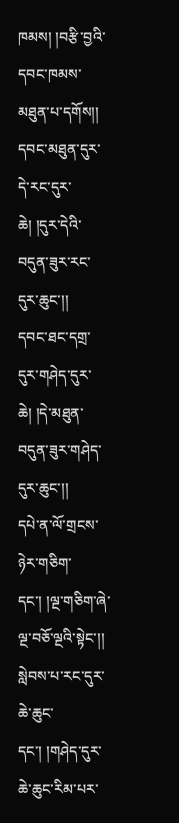ཁམས། །བརྩི་བྱའི་དབང་ཁམས་མཐུན་པ་དགོས།།
དབང་མཐུན་དུར་དེ་རང་དུར་ཆེ། །དུར་དེའི་བདུན་ཟུར་རང་དུར་ཆུང་།།
དབང་ཐང་དགྲ་དུར་གཤེད་དུར་ཆེ། །དེ་མཐུན་བདུན་ཟུར་གཤེད་དུར་ཆུང་།།
དཔེ་ན་ལོ་གྲངས་ཉེར་གཅིག་དང་། །ལྔ་གཅིག་ཞེ་ལྔ་བཅོ་ལྔའི་སྟེང་།།
སླེབས་པ་རང་དུར་ཆེ་ཆུང་དང་། །གཤེད་དུར་ཆེ་ཆུང་རིམ་པར་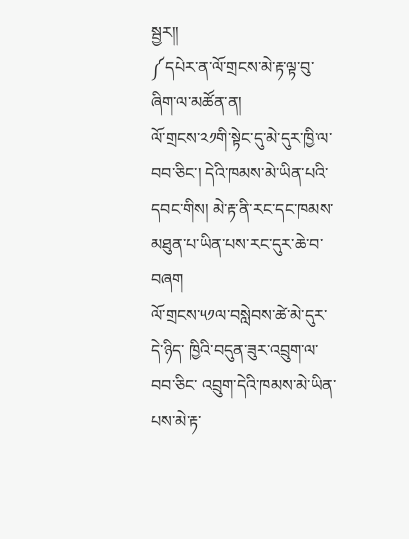སྦྱར།།
༼དཔེར་ན་ལོ་གྲངས་མེ་རྟ་ལྟ་བུ་ཞིག་ལ་མཚོན་ན།
ལོ་གྲངས་༢༡གི་སྟེང་དུ་མེ་དུར་ཁྱི་ལ་བབ་ཅིང་། དེའི་ཁམས་མེ་ཡིན་པའི་དབང་གིས། མེ་རྟ་ནི་རང་དང་ཁམས་མཐུན་པ་ཡིན་པས་རང་དུར་ཆེ་བ་བཞག
ལོ་གྲངས་༥༡ལ་བསླེབས་ཚེ་མེ་དུར་དེ་ཉིད་ ཁྱིའི་བདུན་ཟུར་འབྲུག་ལ་བབ་ཅིང་ འབྲུག་དེའི་ཁམས་མེ་ཡིན་པས་མེ་རྟ་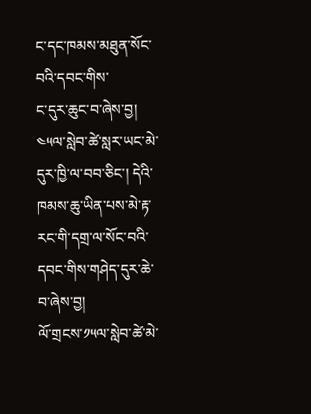ང་དང་ཁམས་མཐུན་སོང་བའི་དབང་གིས་
ང་དུར་ཆུང་བ་ཞེས་བྱ། ༤༥ལ་སླེབ་ཚེ་སླར་ཡང་མེ་དུར་ཁྱི་ལ་བབ་ཅིང་། དེའི་ཁམས་ཆུ་ཡིན་པས་མེ་རྟ་རང་གི་དགྲ་ལ་སོང་བའི་དབང་གིས་གཤེད་དུར་ཆེ་བ་ཞེས་བྱ།
ལོ་གྲངས་༡༥ལ་སླེབ་ཚེ་མེ་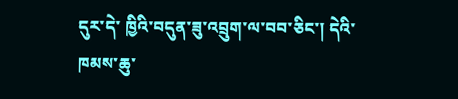དུར་དེ་ ཁྱིའི་བདུན་ཟུ་འབྲུག་ལ་བབ་ཅིང་། དེའི་ཁམས་ཆུ་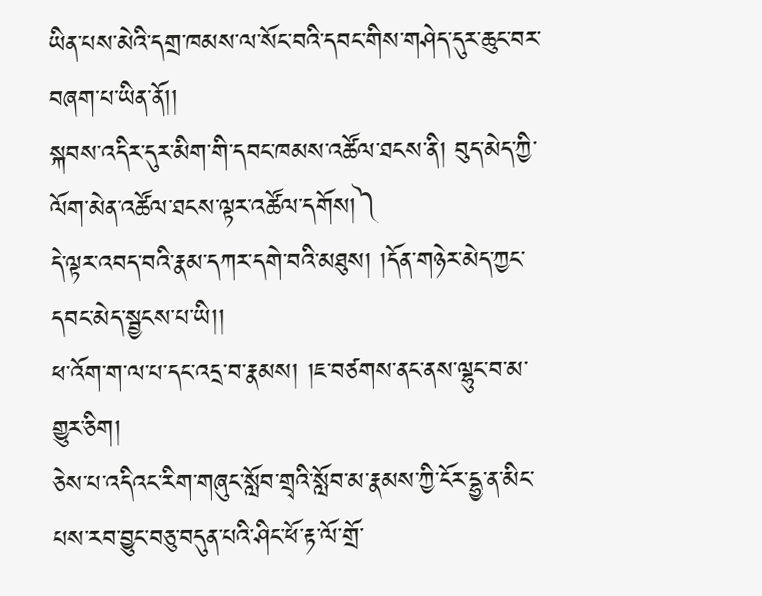ཡིན་པས་མེའི་དགྲ་ཁམས་ལ་སོང་བའི་དབང་གིས་གཤེད་དུར་ཆུང་བར་བཞག་པ་ཡིན་ནོ།།
སྐབས་འདིར་དུར་མིག་གི་དབང་ཁམས་འཚོལ་ཐངས་ནི། བུད་མེད་ཀྱི་ལོག་མེན་འཚོལ་ཐངས་ལྟར་འཚོལ་དགོས།༽
དེ་ལྟར་འབད་བའི་རྣམ་དཀར་དགེ་བའི་མཐུས། །དོན་གཉེར་མེད་ཀྱང་དབང་མེད་སྦྱངས་པ་ཡི།།
ཕ་འོག་ག་ལ་པ་དང་འདྲ་བ་རྣམས། །ཇ་བཙགས་ནང་ནས་ལྷུང་བ་མ་གྱུར་ཅིག།
ཅེས་པ་འདིའང་རིག་གཞུང་སློབ་གྲྭའི་སློབ་མ་རྣམས་ཀྱི་ངོར་དྷྱ་ན་མིང་པས་རབ་བྱུང་བཅུ་བདུན་པའི་ཤིང་ཕོ་རྟ་ལོ་གྲོ་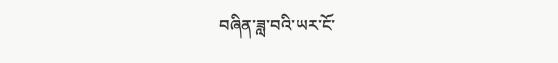བཞིན་ཟླ་བའི་ཡར་ངོ་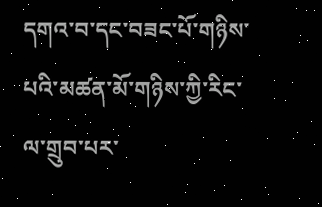དགའ་བ་དང་བཟང་པོ་གཉིས་པའི་མཚན་མོ་གཉིས་ཀྱི་རིང་ལ་གྲུབ་པར་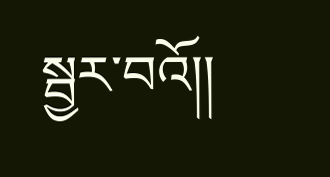སྦྱར་བའོ།།